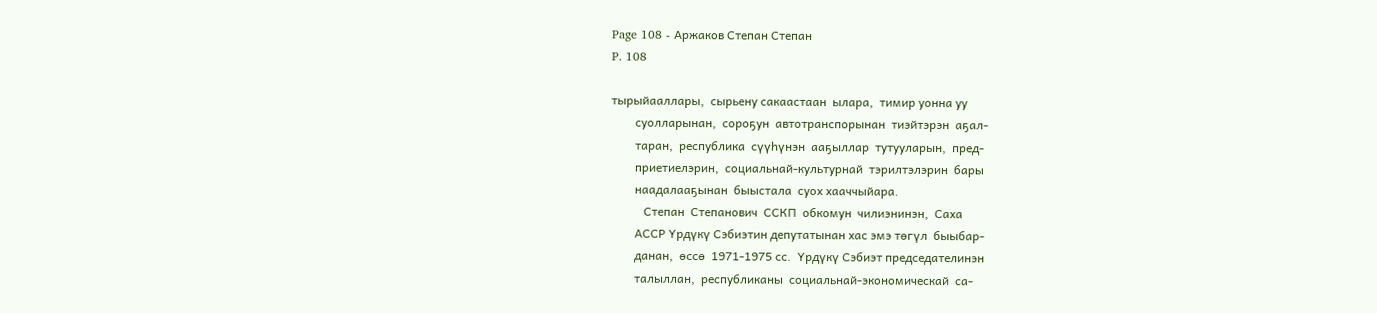Page 108 - Аржаков Степан Степан
P. 108

тырыйааллары,  сырьену сакаастаан  ылара,  тимир уонна уу
        суолларынан,  сороҕун  автотранспорынан  тиэйтэрэн  аҕал-
        таран,  республика  сүүһүнэн  ааҕыллар  тутууларын,  пред-
        приетиелэрин,  социальнай-культурнай  тэрилтэлэрин  бары
        наадалааҕынан  быыстала  суох хааччыйара.
           Степан  Степанович  ССКП  обкомун  чилиэнинэн,  Саха
        АССР Үрдүкү Сэбиэтин депутатынан хас эмэ төгүл  быыбар-
        данан,  өссө  1971-1975 сс.  Үрдүкү Сэбиэт председателинэн
        талыллан,  республиканы  социальнай-экономическай  са-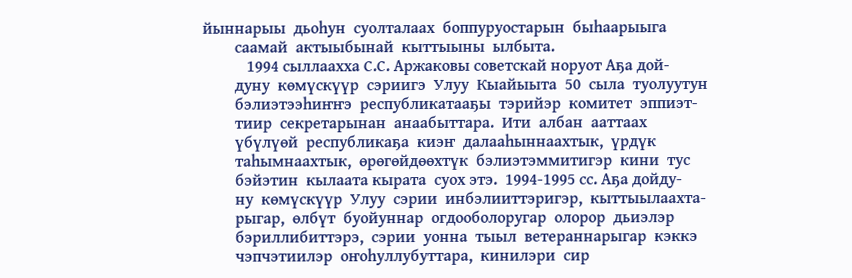йыннарыы  дьоһун  суолталаах  боппуруостарын  быһаарыыга
        саамай  актыыбынай  кыттыыны  ылбыта.
           1994 сыллаахха С.С. Аржаковы советскай норуот Аҕа дой-
        дуну  көмүскүүр  сэриигэ  Улуу  Кыайыыта  50  сыла  туолуутун
        бэлиэтээһиҥҥэ  республикатааҕы  тэрийэр  комитет  эппиэт-
        тиир  секретарынан  анаабыттара.  Ити  албан  ааттаах
        үбүлүөй  республикаҕа  киэҥ  далааһыннаахтык,  үрдүк
        таһымнаахтык,  өрөгөйдөөхтүк  бэлиэтэммитигэр  кини  тус
        бэйэтин  кылаата кырата  суох этэ.  1994-1995 сс. Аҕа дойду-
        ну  көмүскүүр  Улуу  сэрии  инбэлииттэригэр,  кыттыылаахта-
        рыгар,  өлбүт  буойуннар  огдооболоругар  олорор  дьиэлэр
        бэриллибиттэрэ,  сэрии  уонна  тыыл  ветераннарыгар  кэккэ
        чэпчэтиилэр  оҥоһуллубуттара,  кинилэри  сир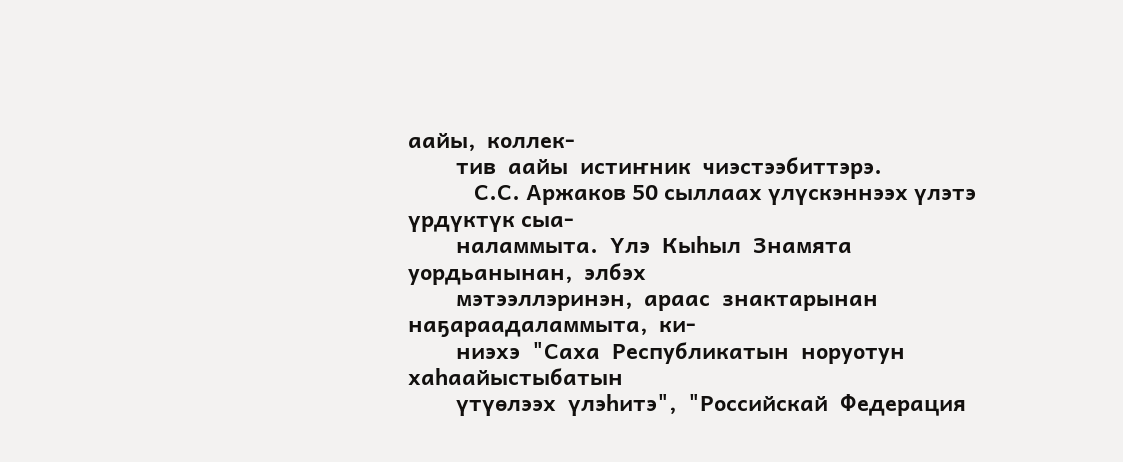аайы,  коллек-
        тив  аайы  истиҥник  чиэстээбиттэрэ.
           С.С. Аржаков 50 сыллаах үлүскэннээх үлэтэ үрдүктүк сыа-
        наламмыта.  Үлэ  Кыһыл  Знамята  уордьанынан,  элбэх
        мэтээллэринэн,  араас  знактарынан  наҕараадаламмыта,  ки-
        ниэхэ  "Саха  Республикатын  норуотун  хаһаайыстыбатын
        үтүөлээх  үлэһитэ",  "Российскай  Федерация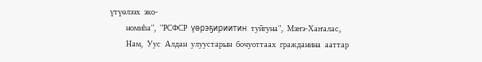үтүөлээх  эко-
        номиһа",  "РСФСР  үөрэҕириитин  туйгуна",  Мэҥэ-Хаҥалас,
        Нам,  Уус  Алдан  улуустарын  бочуоттаах  гражданина  ааттар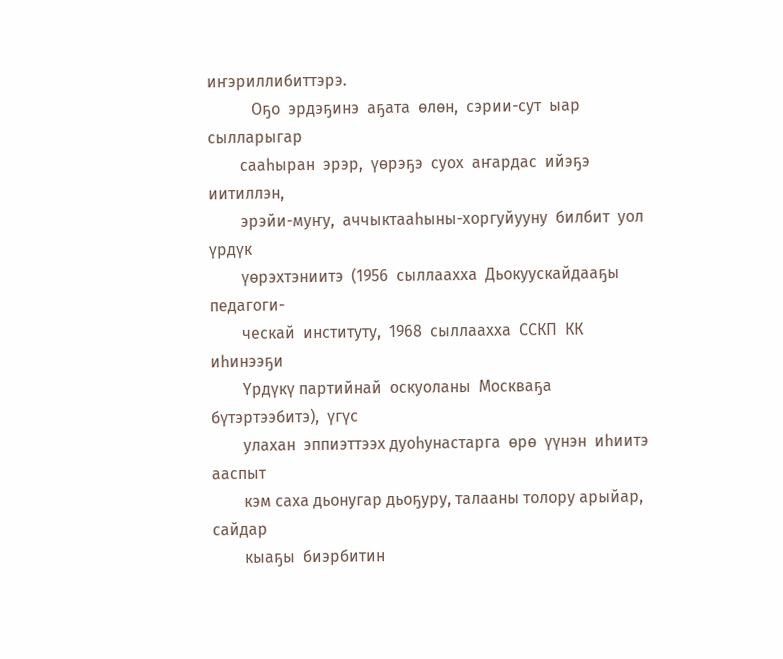иҥэриллибиттэрэ.
           Оҕо  эрдэҕинэ  аҕата  өлөн,  сэрии-сут  ыар  сылларыгар
        сааһыран  эрэр,  үөрэҕэ  суох  аҥардас  ийэҕэ  иитиллэн,
        эрэйи-муҥу,  аччыктааһыны-хоргуйууну  билбит  уол  үрдүк
        үөрэхтэниитэ  (1956  сыллаахха  Дьокуускайдааҕы  педагоги-
        ческай  институту,  1968  сыллаахха  ССКП  КК  иһинээҕи
        Үрдүкү партийнай  оскуоланы  Москваҕа  бүтэртээбитэ),  үгүс
        улахан  эппиэттээх дуоһунастарга  өрө  үүнэн  иһиитэ  ааспыт
        кэм саха дьонугар дьоҕуру, талааны толору арыйар,  сайдар
        кыаҕы  биэрбитин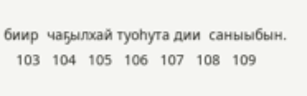биир  чаҕылхай туоһута дии  саныыбын.
   103   104   105   106   107   108   109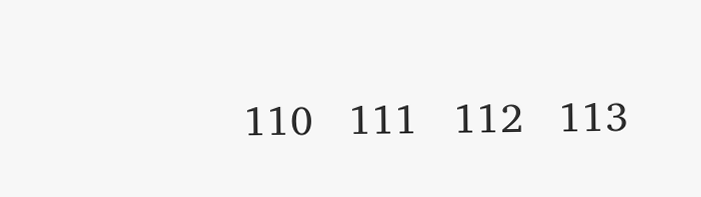110   111   112   113